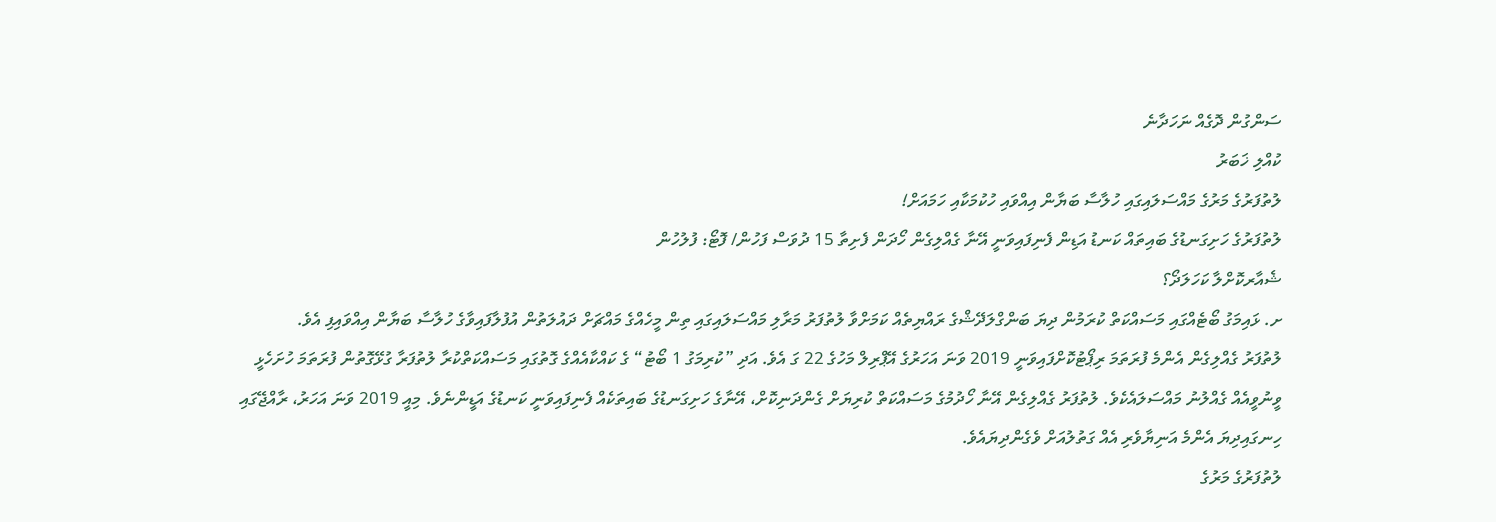ސަންގުން ދޮގެއް ނަހަދާނެ
ކުއްލި ޚަބަރު
ލުތުފަރުގެ މަރުގެ މައްސަލައިގައި ހުލާސާ ބަޔާން އިއްވައި ހުކުމަކާއި ހަމައަށް!
ލުތުފަރުގެ ހަށިގަނޑުގެ ބައިތައް ކަނޑު އަޑިން ފެނިފައިވަނީ އޭނާ ގެއްލިގެން ހޯދަން ފެށިތާ 15 ދުވަސް ފަހުން/ ފޮޓޯ: ފުލުހުން
ޝެއާރކޮށްލާ ކަހަލަދޯ؟
ށ. ޅައިމަގު ބޯޓެއްގައި މަސައްކަތް ކުރަމުން ދިޔަ ބަންގްލަދޭޝްގެ ރައްޔިތެއް ކަމަށްވާ ލުތުފަރު މަރާލި މައްސަލައިގައި ތިން މީހެއްގެ މައްޗަށް ދައުލަތުން އުފުލާފައިވާގެ ހުލާސާ ބަޔާން އިއްވައިފި އެވެ.
ލުތުފަރު ގެއްލިގެން އެންމެ ފުރަތަމަ ރިޕޯޓުކޮށްފައިވަނީ 2019 ވަނަ އަހަރުގެ އޭޕްރިލް މަހުގެ 22 ގަ އެވެ. އަދި ”ކުރިމަގު 1 ބޯޓު“ ގެ ކައްކާއެއްގެ ގޮތުގައި މަސައްކަތްކުރާ ލުތުފަރާ ގުޅޭގޮތުން ފުރަތަމަ ހުށަހެޅީ ވީނުވީއެއް ގެއްލުނު މައްސަލައެކެވެ. ލުތުފަރު ގެއްލިގެން އޭނާ ހޯދުމުގެ މަސައްކަތް ކުރިޔަށް ގެންދަނިކޮށް، އޭނާގެ ހަށިގަނޑުގެ ބައިތަކެއް ފެނިފައިވަނީ ކަނޑުގެ އަޑީންނެވެ. މިއީ 2019 ވަނަ އަހަރު، ރާއްޖޭގައި ހިނގައިދިޔަ އެންމެ އަނިޔާވެރި އެއް ގަތުލުއަށް ވެގެންދިޔައެވެ.
ލުތުފަރުގެ މަރުގެ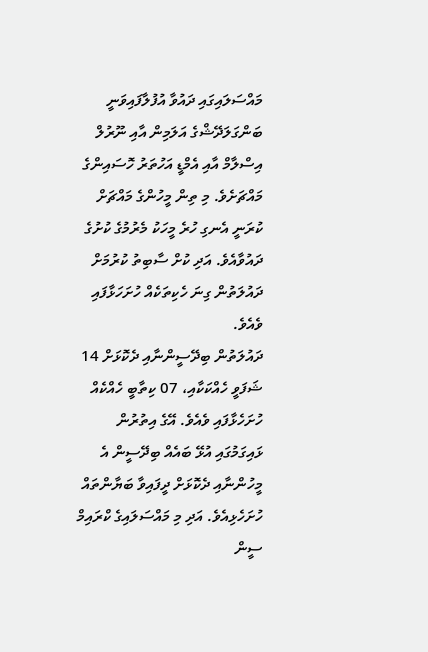މައްސަލައިގައި ދައުވާ އުފުލާފައިވަނީ ބަންގަލަދޭޝްގެ އަލަމިން އާއި ނޫރުލް އިސްލާމް އާއި އެމްޑީ އަހުތަރު ހޮސައިންގެ މައްޗަށެވެ. މި ތިން މީހުންގެ މައްޗަށް ކުރަނީ އެނގި ހުރެ މީހަކު މެރުމުގެ ކުށުގެ ދައުވާއެވެ. އަދި ކުށް ސާބިތު ކުރުމަށް ދައުލަތުން ގިނަ ހެކިތަކެއް ހުށަހަޅާފައި ވެއެވެ.
ދައުލަތުން ބިދޭސީންނާއި ދެކޮޅަށް 14 ޝަފަވީ ހެއްކަކާއި، 07 ކިތާބީ ހެއްކެއް ހުށަހެޅާފައި ވެއެވެ. އޭގެ އިތުރުން ޅައިގަމުގައި އުޅޭ ބައެއް ބިދޭސީން އެ މީހުންނާއި ދެކޮޅަށް ދީފައިވާ ބަޔާންތައް ހުށަހެޅިއެވެ. އަދި މި މައްސަލައިގެ ކްރައިމް ސީން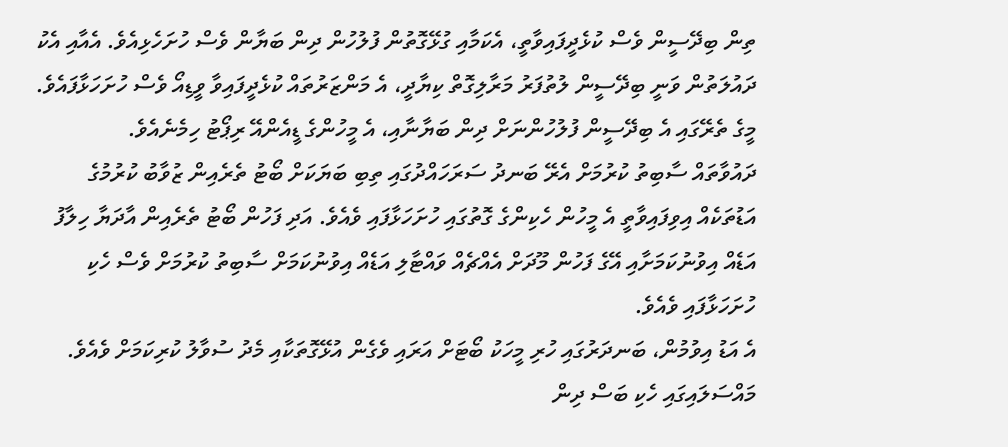ތިން ބިދޭސީން ވެސް ކުޅެދީފައިވާތީ، އެކަމާއި ގުޅޭގޮތުން ފުލުހުން ދިން ބަޔާން ވެސް ހުށަހެޅިއެވެ. އެއާއި އެކު ދައުލަތުން ވަނީ ބިދޭސީން ލުތުފަރު މަރާލިގޮތް ކިޔާދީ، އެ މަންޒަރުތައް ކުޅެދީފައިވާ ވީޑިއޯ ވެސް ހުށަހަޅާފައެވެ. މީގެ ތެރޭގައި އެ ބިދޭސީން ފުލުހުންނަށް ދިން ބަޔާނާއި، އެ މީހުންގެ ޑީއެންއޭ ރިޕޯޓު ހިމެނެއެވެ.
ދައުވާތައް ސާބިތު ކުރުމަށް އެރޭ ބަނދު ސަރަހައްދުގައި ތިބި ބަޔަކަށް ބޯޓު ތެރެއިން ޒުވާބު ކުރުމުގެ އަޑުތަކެއް އިވިފައިވާތީ އެ މީހުން ހެކިންގެ ގޮތުގައި ހުށަހަޅާފައި ވެއެވެ. އަދި ފަހުން ބޯޓު ތެރެއިން އާދަޔާ ހިލާފު އަޑެއް އިވުނުކަމަށާއި އޭގެ ފަހުން މޫދަށް އެއްޗެއް ވައްޓާލި އަޑެއް އިވުނުކަމަށް ސާބިތު ކުރުމަށް ވެސް ހެކި ހުށަހަޅާފައި ވެއެވެ.
އެ އަޑު އިވުމުން، ބަނދަރުގައި ހުރި މީހަކު ބޯޓަށް އަރައި ވެގެން އުޅޭގޮތަކާއި މެދު ސުވާލު ކުރިކަމަށް ވެއެވެ.
މައްސަލައިގައި ހެކި ބަސް ދިން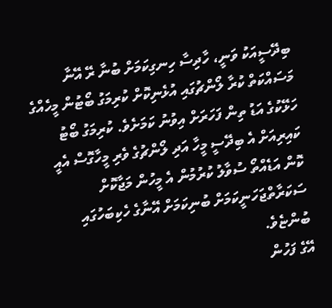ބިދޭސީއަކު ވަނީ، ހާދިސާ ހިނގިކަމަށް ބުނާ ރޭ އޭނާ މަސައްކަތް ކުރާ ލޯންޗުގައި އުޅެނިކޮށް ކުރިމަގު ބޯޓުން މީހެއްގެ ހަޅޭކުގެ އަޑު ތިން ފަހަރަށް އިވުނު ކަމަށެވެ. ކުރިމަގު ބޯޓު ކައިރިއަށް އެ ބިދޭސީ މީހާ އަދި ލޯންޗުގެ ވެރި މީހާގޮސް އެއީ ކޮން އަޑެއްތޯ ސުވާލު ކުރުމުން އެ މީހުން މަޖާކޮށް ސަކަރާތްޖަހަނީކަމަށް ބުނިކަމަށް އޭނާގެ ހެކިބަހުގައި ބުންޏެވެ.
އޭގެ ފަހުން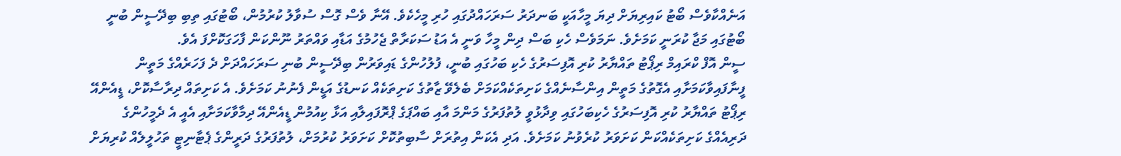އަނެއްކާވެސް ބޯޓު ކައިރިޔަށް ދިޔަ މީހާއަކީ ބަނދަރު ސަރަހައްދުގައި ހުރި މީހެކެވެ. އޭނާ ވެސް ގޮސް ސުވާލު ކުރުމުން، ބޯޓުގައި ތިބި ބިދޭސީން ބުނީ ބޯޓުގައި މަޖާ ކުރަނީ ކަމަށެވެ. ނަމަވެސް ހެކި ބަސް ދިން މީހާ ވަނީ އެ އަޑު ސަކަރާތް ޖެހުމުގެ އަޑާއި ވައްތަރު ނޫންކަން ފާހަގަކޮށްފަ އެވެ.
ސީން އޮފް ކްރައިމް ރިޕޯޓު ތައްޔާރު ކުރި އޮފިސަރުގެ ހެކި ބަހުގައި ބުނީ، ފުލުހުންގެ ޑައިވަރުން ބިދޭސީން ބުނި ސަރަހައްދަށް ދެ ފަހަރެއްގެ މަތީން ފީނާފައިވާކަމަށާއި އެގޮތުގެ މަތީން އިންސާނެއްގެ ކަށިތަކެއްކަމަށް ބެލެވޭ ޒާތުގެ ކަށިތަކެއް ކަނޑުގެ އަޑީން ފެނުނު ކަމަށެވެ. އެ ކަށިތައް ދިރާސާކޮށް، ޑީއެންއޭ ރިޕޯޓު ތައްޔާރު ކުރި އޮފިސަރުގެ ހެކިބަހުގައި ވިދާޅުވީ ލުތުފަރުގެ މަންމަ އާއި ބައްޕަގެ ޕްރޮފައިލާއި އަޅާ ކިއުމުން ޑީއެންއޭ ދިމާވާކަމަށާއި އެއީ އެ ދެމީހުންގެ ދަރިއެއްގެ ކަށިތަކެއްކަން ކަށަވަރު ކުރެވުނު ކަމަށެވެ. އަދި އެކަން އިތުރަށް ސާބިތުކޮށް ކަށަވަރު ކުރުމަށް، ލުތުފަރުގެ ދަރީންގެ ޕެޓާނިޓީ ތަހުލީލެއް ކުރިޔަށް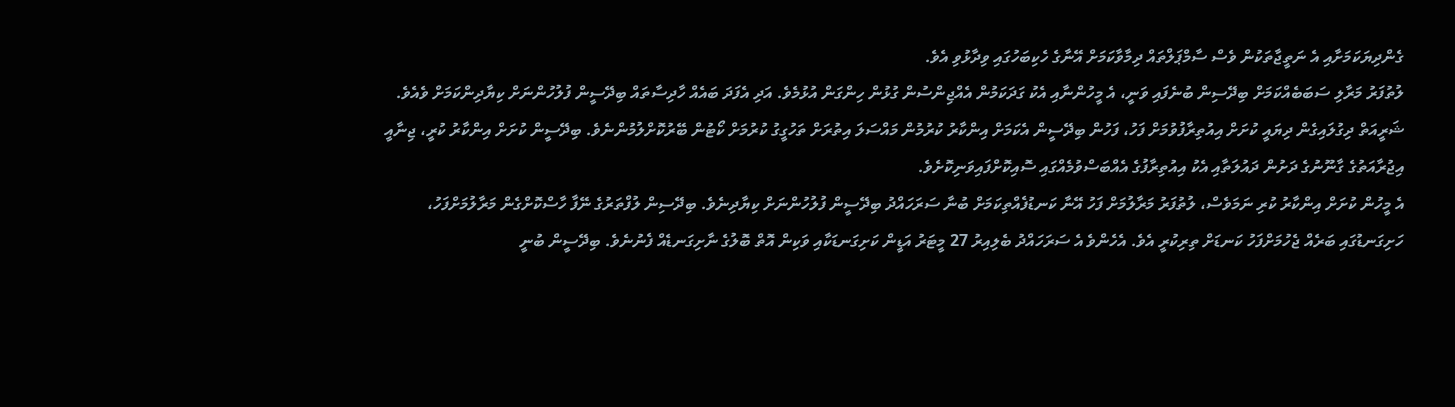ގެންދިޔަކަމަށާއި އެ ނަތީޖާތަކުން ވެސް ސާމްޕަލްތައް ދިމާވާކަމަށް އޭނާގެ ހެކިބަހުގައި ވިދާޅުވި އެވެ.
ލުތުފަރު މަރާލި ސަބަބެއްކަމަށް ބިދޭސިން ބުނެފައި ވަނީ، އެ މީހުންނާއި އެކު ގަދަކަމުން އެއްޖިންސުން ގުޅުން ހިންގަން އުޅުމެވެ. އަދި އެފަދަ ބައެއް ހާދިސާތައް ބިދޭސީން ފުލުހުންނަށް ކިޔާދިންކަމަށް ވެއެވެ. ޝަރީއަތް ދިގުލައިގެން ދިޔައީ ކުށަށް އިއުތިރާފުވުމަށް ފަހު، ފަހުން ބިދޭސީން އެކަމަށް އިންކާރު ކުރުމުން މައްސަލަ އިތުރަށް ތަހުގީގު ކުރުމަށް ކޯޓުން ބޭރުކޮށްލުމުންނެވެ. ބިދޭސީން ކުށަށް އިންކާރު ކުރީ، ޖިނާއީ އިޖުރާއަތުގެ ގާނޫނުގެ ދަށުން ދައުލަތާއި އެކު އިއުތިރާފުގެ އެއްބަސްވުމެއްގައި ސޮއިކޮށްފައިވަނިކޮށެވެ.
އެ މީހުން ކުށަށް އިންކާރު ކުރި ނަމަވެސް، ލުތުފަރު މަރާލުމަށް ފަހު އޭނާ ކަނޑުފެއްތިކަމަށް ބުނާ ސަރަހައްދު ބިދޭސީން ފުލުހުންނަށް ކިޔާދިނެވެ. ބިދޭސިން ލުފްތަރުގެ ނޭފާ ހާސްކޮށްގެން މަރާލުމަށްފަހު، ހަށިގަނޑުގައި ބަރެއް ޖެހުމަށްފަހު ކަނޑަށް ތިރިކުރީ އެވެ. އެހެންވެ އެ ސަރަހައްދު ބެލިއިރު 27 މީޓަރު އަޑީން ކަށިގަނޑަކާއި ވަކިން އޮތް ބޮލުގެ ނާށިގަނޑެއް ފެނުނެވެ. ބިދޭސީން ބުނީ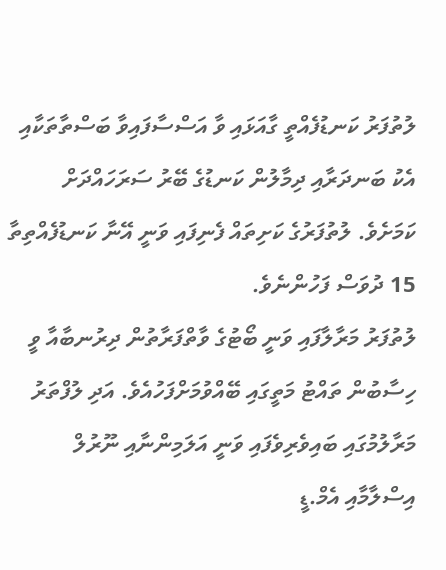ލުތުފަރު ކަނޑުފެއްތީ ގާއަޅައި ވާ އަސްސާފައިވާ ބަސްތާތަކާއި އެކު ބަނދަރާއި ދިމާލުން ކަނޑުގެ ބޭރު ސަރަހައްދަށް ކަމަށެވެ. ލުތުފަރުގެ ކަށިތައް ފެނިފައި ވަނީ އޭނާ ކަނޑުފެއްތިތާ 15 ދުވަސް ފަހުންނެވެ.
ލުތުފަރު މަރާލާފައި ވަނީ ބޯޓުގެ ވާތްފަރާތުން ދިރުނބާއާ ވީ ހިސާބުން ތައްޓު މަތީގައި ބޭއްވުމަށްފަހުއެވެ. އަދި ލުފްތަރު މަރާލުމުގައި ބައިވެރިވެފައި ވަނީ އަލަމިންނާއި ނޫރުލް އިސްލާމާއި އެމް.ޑީ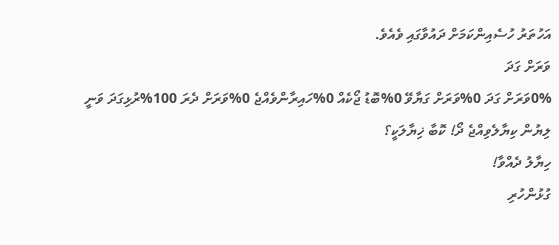އަހުތަރު ހުސެއިންކަމަށް ދައުވާގައި ވެއެވެ.
ވަރަށް ގަދަ
0%ވަރަށް ގަދަ 0%ވަރަށް ގަޔާވޭ 0%ބޮޑު ޖޯކެއް 0%ހައިރާންވެއްޖެ 0%ވަރަށް ދެރަ 100%ރުޅިގަދަ ވަނީ
ލިޔުން ކިޔާލެވިއްޖެ ދޯ! ކޮބާ ޚިޔާލަކީ؟
ހިޔާލު ދެއްވާ!
ގުޅުންހުރި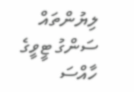ލިޔުންތައް
ސަންގު ޓީވީގެ ހާއްސަ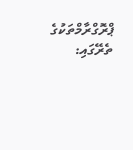ޕްރޮގްރާމްތަކުގެ ތެރޭގައި: